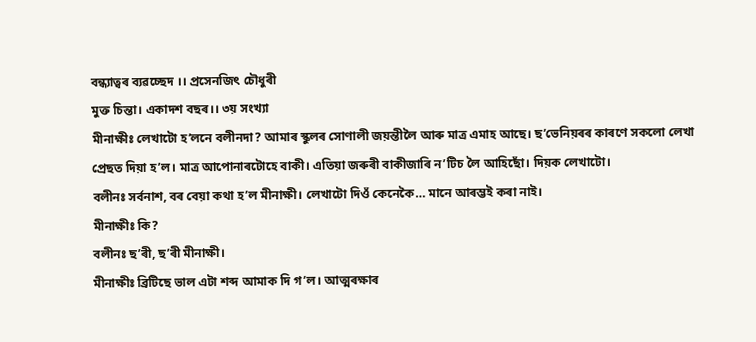বন্ধ্যাত্বৰ ব্যৱচ্ছেদ ।। প্রসেনজিৎ চৌধুৰী
মুক্ত চিন্তা। একাদশ বছৰ।। ৩য় সংখ্যা
মীনাক্ষীঃ লেখাটো হ’লনে বলীনদা? আমাৰ স্কুলৰ সোণালী জয়ন্তীলৈ আৰু মাত্র এমাহ আছে। ছ’ভেনিয়ৰৰ কাৰণে সকলো লেখা প্রেছত দিয়া হ’ল। মাত্ৰ আপোনাৰটোহে বাকী। এতিয়া জৰুৰী বাকীজাৰি ন’টিচ লৈ আহিছোঁ। দিয়ক লেখাটো।
বলীনঃ সর্বনাশ, বৰ বেয়া কথা হ’ল মীনাক্ষী। লেখাটো দিওঁ কেনেকৈ… মানে আৰম্ভই কৰা নাই।
মীনাক্ষীঃ কি?
বলীনঃ ছ’ৰী, ছ’ৰী মীনাক্ষী।
মীনাক্ষীঃ ব্রিটিছে ভাল এটা শব্দ আমাক দি গ’ল। আত্মৰক্ষাৰ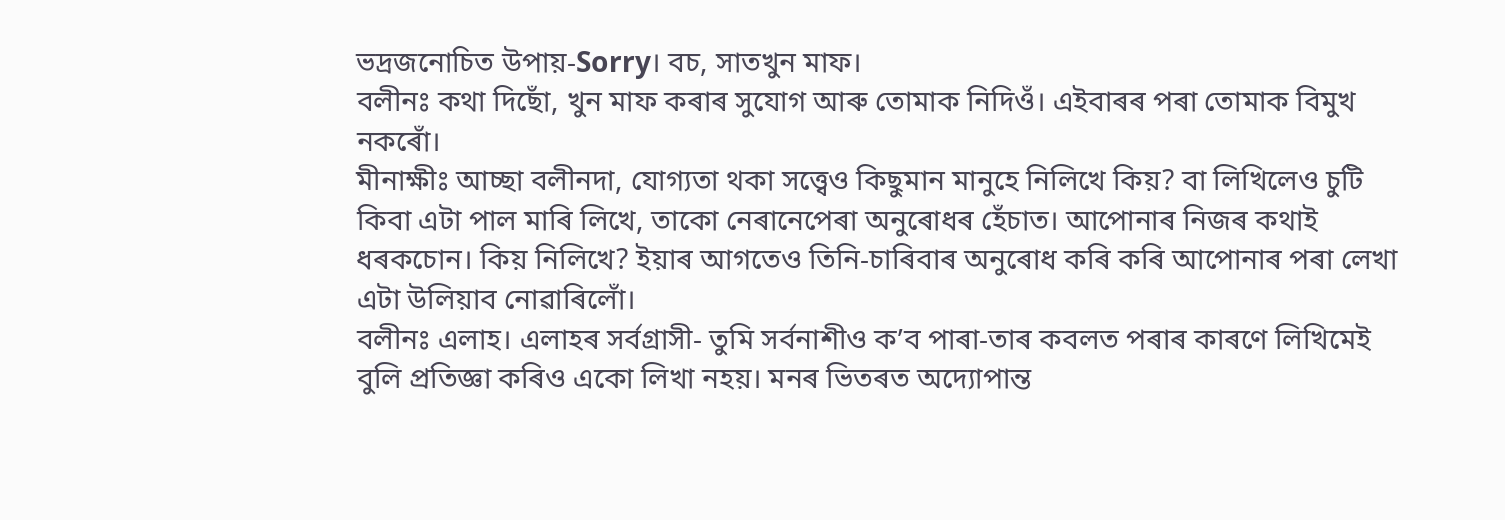ভদ্রজনোচিত উপায়-Sorry। বচ, সাতখুন মাফ।
বলীনঃ কথা দিছোঁ, খুন মাফ কৰাৰ সুযোগ আৰু তোমাক নিদিওঁ। এইবাৰৰ পৰা তোমাক বিমুখ নকৰোঁ।
মীনাক্ষীঃ আচ্ছা বলীনদা, যোগ্যতা থকা সত্ত্বেও কিছুমান মানুহে নিলিখে কিয়? বা লিখিলেও চুটি কিবা এটা পাল মাৰি লিখে, তাকো নেৰানেপেৰা অনুৰোধৰ হেঁচাত। আপোনাৰ নিজৰ কথাই ধৰকচোন। কিয় নিলিখে? ইয়াৰ আগতেও তিনি-চাৰিবাৰ অনুৰোধ কৰি কৰি আপোনাৰ পৰা লেখা এটা উলিয়াব নোৱাৰিলোঁ।
বলীনঃ এলাহ। এলাহৰ সৰ্বগ্রাসী- তুমি সর্বনাশীও ক’ব পাৰা-তাৰ কবলত পৰাৰ কাৰণে লিখিমেই বুলি প্রতিজ্ঞা কৰিও একো লিখা নহয়। মনৰ ভিতৰত অদ্যোপান্ত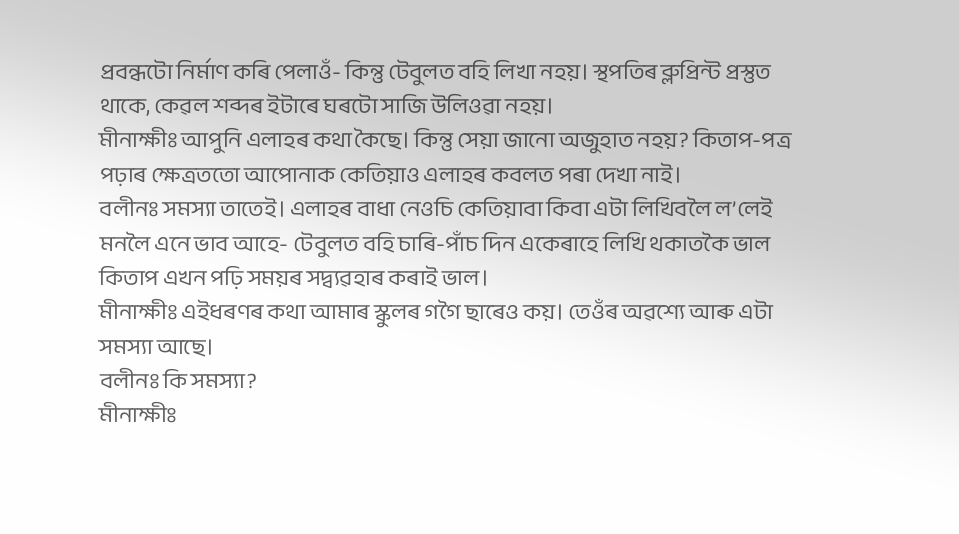প্রবন্ধটো নিৰ্মাণ কৰি পেলাওঁ- কিন্তু টেবুলত বহি লিখা নহয়। স্থপতিৰ ব্লুপ্রিন্ট প্রস্তুত থাকে, কেৱল শব্দৰ ইটাৰে ঘৰটো সাজি উলিওৱা নহয়।
মীনাক্ষীঃ আপুনি এলাহৰ কথা কৈছে। কিন্তু সেয়া জানো অজুহাত নহয়? কিতাপ-পত্ৰ পঢ়াৰ ক্ষেত্ৰততো আপোনাক কেতিয়াও এলাহৰ কবলত পৰা দেখা নাই।
বলীনঃ সমস্যা তাতেই। এলাহৰ বাধা নেওচি কেতিয়াবা কিবা এটা লিখিবলৈ ল’লেই মনলৈ এনে ভাব আহে- টেবুলত বহি চাৰি-পাঁচ দিন একেৰাহে লিখি থকাতকৈ ভাল কিতাপ এখন পঢ়ি সময়ৰ সদ্ব্যৱহাৰ কৰাই ভাল।
মীনাক্ষীঃ এইধৰণৰ কথা আমাৰ স্কুলৰ গগৈ ছাৰেও কয়। তেওঁৰ অৱশ্যে আৰু এটা সমস্যা আছে।
বলীনঃ কি সমস্যা?
মীনাক্ষীঃ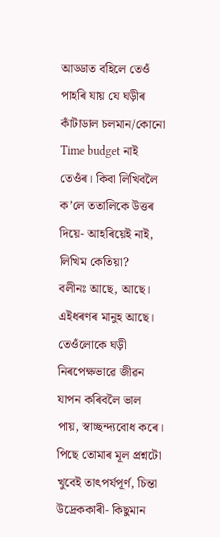আড্ডাত বহিলে তেওঁ পাহৰি যায় যে ঘড়ীৰ কাঁটাডাল চলমান/কোনো Time budget নাই তেওঁৰ। কিবা লিখিবলৈ ক’লে ততালিকে উত্তৰ দিয়ে- আহৰিয়েই নাই, লিখিম কেতিয়া?
বলীনঃ আছে, আছে। এইধৰণৰ মানুহ আছে। তেওঁলোকে ঘড়ী নিৰপেক্ষভাৱে জীৱন যাপন কৰিবলৈ ভাল পায়, স্বাচ্ছন্দ্যবোধ কৰে। পিছে তোমাৰ মূল প্রশ্নটো খুবেই তাৎপর্যপূর্ণ, চিন্তা উদ্রেককাৰী- কিছুমান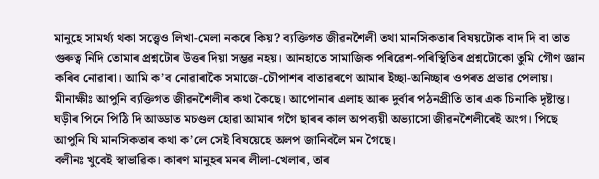মানুহে সামর্থ্য থকা সত্ত্বেও লিখা-মেলা নকৰে কিয়? ব্যক্তিগত জীৱনশৈলী তথা মানসিকতাৰ বিষয়টোক বাদ দি বা তাত গুৰুত্ব নিদি তোমাৰ প্ৰশ্নটোৰ উত্তৰ দিয়া সম্ভৱ নহয়। আনহাতে সামাজিক পৰিৱেশ-পৰিস্থিতিৰ প্ৰশ্নটোকো তুমি গৌণ জ্ঞান কৰিব নোৱাৰা। আমি ক’ব নোৱাৰাকৈ সমাজে-চৌপাশৰ বাতাৱৰণে আমাৰ ইচ্ছা-অনিচ্ছাৰ ওপৰত প্ৰভাৱ পেলায়।
মীনাক্ষীঃ আপুনি ব্যক্তিগত জীৱনশৈলীৰ কথা কৈছে। আপোনাৰ এলাহ আৰু দুৰ্বাৰ পঠনপ্রীতি তাৰ এক চিনাকি দৃষ্টান্ত। ঘড়ীৰ পিনে পিঠি দি আড্ডাত মচণ্ডল হোৱা আমাৰ গগৈ ছাৰৰ কাল অপব্যয়ী অভ্যাসো জীৱনশৈলীৰেই অংগ। পিছে আপুনি যি মানসিকতাৰ কথা ক’লে সেই বিষয়েহে অলপ জানিবলৈ মন গৈছে।
বলীনঃ খুবেই স্বাভাৱিক। কাৰণ মানুহৰ মনৰ লীলা-খেলাৰ, তাৰ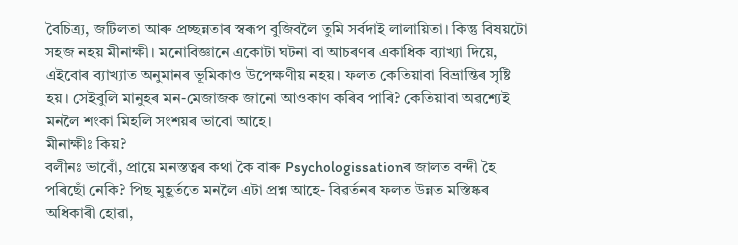বৈচিত্র্য, জটিলতা আৰু প্ৰচ্ছন্নতাৰ স্বৰূপ বুজিবলৈ তুমি সর্বদাই লালায়িতা। কিন্তু বিষয়টো সহজ নহয় মীনাক্ষী। মনোবিজ্ঞানে একোটা ঘটনা বা আচৰণৰ একাধিক ব্যাখ্যা দিয়ে, এইবোৰ ব্যাখ্যাত অনুমানৰ ভূমিকাও উপেক্ষণীয় নহয়। ফলত কেতিয়াবা বিভ্রান্তিৰ সৃষ্টি হয়। সেইবুলি মানুহৰ মন-মেজাজক জানো আওকাণ কৰিব পাৰি? কেতিয়াবা অৱশ্যেই মনলৈ শংকা মিহলি সংশয়ৰ ভাবো আহে।
মীনাক্ষীঃ কিয়?
বলীনঃ ভাবোঁ, প্রায়ে মনস্তত্বৰ কথা কৈ বাৰু Psychologissationৰ জালত বন্দী হৈ পৰিছোঁ নেকি? পিছ মুহূৰ্ততে মনলৈ এটা প্রশ্ন আহে- বিৱৰ্তনৰ ফলত উন্নত মস্তিষ্কৰ অধিকাৰী হোৱা,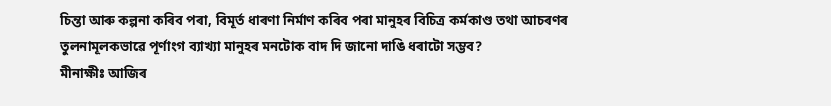চিন্তা আৰু কল্পনা কৰিব পৰা, বিমূর্ত ধাৰণা নিৰ্মাণ কৰিব পৰা মানুহৰ বিচিত্ৰ কৰ্মকাণ্ড তথা আচৰণৰ তুলনামূলকভাৱে পূর্ণাংগ ব্যাখ্যা মানুহৰ মনটোক বাদ দি জানো দাঙি ধৰাটো সম্ভব?
মীনাক্ষীঃ আজিৰ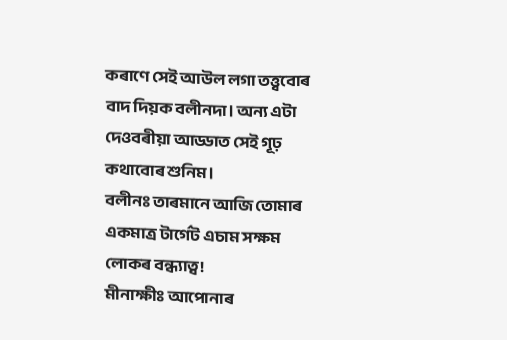কৰাণে সেই আউল লগা তত্ত্ববোৰ বাদ দিয়ক বলীনদা। অন্য এটা দেওবৰীয়া আড্ডাত সেই গূঢ় কথাবোৰ শুনিম।
বলীনঃ তাৰমানে আজি তোমাৰ একমাত্র টার্গেট এচাম সক্ষম লোকৰ বন্ধ্যাত্ব!
মীনাক্ষীঃ আপোনাৰ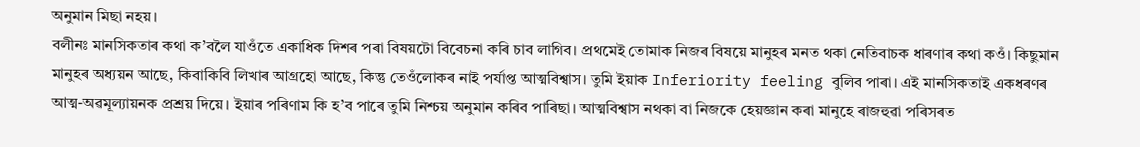অনুমান মিছা নহয়।
বলীনঃ মানসিকতাৰ কথা ক’বলৈ যাওঁতে একাধিক দিশৰ পৰা বিষয়টো বিবেচনা কৰি চাব লাগিব। প্রথমেই তোমাক নিজৰ বিষয়ে মানুহৰ মনত থকা নেতিবাচক ধাৰণাৰ কথা কওঁ। কিছুমান মানুহৰ অধ্যয়ন আছে, কিবাকিবি লিখাৰ আগ্রহো আছে, কিন্তু তেওঁলোকৰ নাই পর্যাপ্ত আত্মবিশ্বাস। তুমি ইয়াক Inferiority feeling বুলিব পাৰা। এই মানসিকতাই একধৰণৰ আত্ম-অৱমূল্যায়নক প্রশ্রয় দিয়ে। ইয়াৰ পৰিণাম কি হ’ব পাৰে তুমি নিশ্চয় অনুমান কৰিব পাৰিছা। আত্মবিশ্বাস নথকা বা নিজকে হেয়জ্ঞান কৰা মানুহে ৰাজহুৱা পৰিসৰত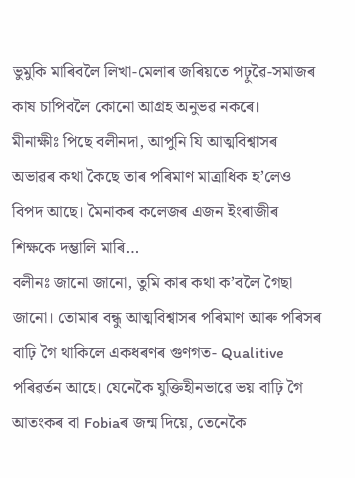ভুমুকি মাৰিবলৈ লিখা-মেলাৰ জৰিয়তে পঢ়ুৱৈ-সমাজৰ কাষ চাপিবলৈ কোনো আগ্রহ অনুভৱ নকৰে।
মীনাক্ষীঃ পিছে বলীনদা, আপুনি যি আত্মবিশ্বাসৰ অভাৱৰ কথা কৈছে তাৰ পৰিমাণ মাত্ৰাধিক হ’লেও বিপদ আছে। মৈনাকৰ কলেজৰ এজন ইংৰাজীৰ শিক্ষকে দম্ভালি মাৰি…
বলীনঃ জানো জানো, তুমি কাৰ কথা ক’বলৈ গৈছা জানো। তোমাৰ বন্ধু আত্মবিশ্বাসৰ পৰিমাণ আৰু পৰিসৰ বাঢ়ি গৈ থাকিলে একধৰণৰ গুণগত- Qualitive পৰিৱৰ্তন আহে। যেনেকৈ যুক্তিহীনভাৱে ভয় বাঢ়ি গৈ আতংকৰ বা Fobiaৰ জন্ম দিয়ে, তেনেকৈ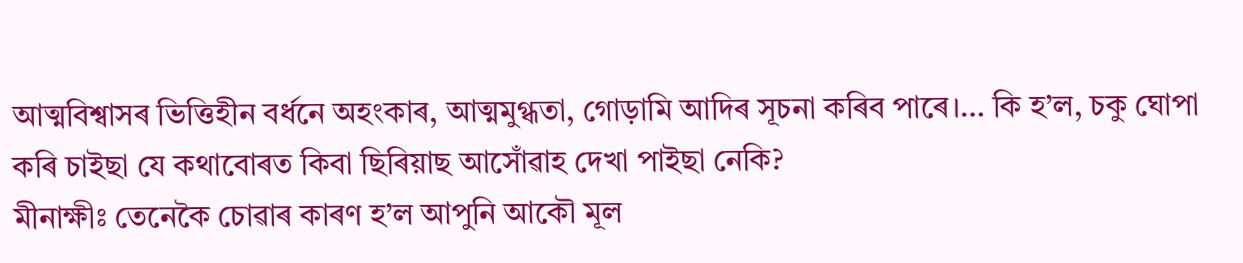আত্মবিশ্বাসৰ ভিত্তিহীন বর্ধনে অহংকাৰ, আত্মমুগ্ধতা, গোড়ামি আদিৰ সূচনা কৰিব পাৰে।… কি হ’ল, চকু ঘোপা কৰি চাইছা যে কথাবোৰত কিবা ছিৰিয়াছ আসোঁৱাহ দেখা পাইছা নেকি?
মীনাক্ষীঃ তেনেকৈ চোৱাৰ কাৰণ হ’ল আপুনি আকৌ মূল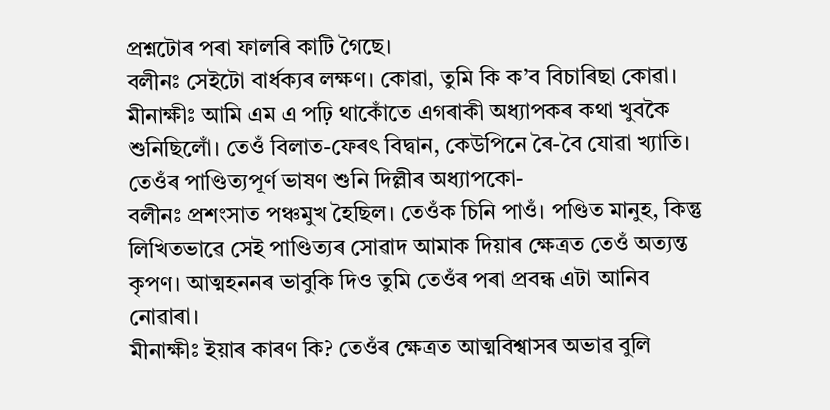প্রশ্নটোৰ পৰা ফালৰি কাটি গৈছে।
বলীনঃ সেইটো বাৰ্ধক্যৰ লক্ষণ। কোৱা, তুমি কি ক’ব বিচাৰিছা কোৱা।
মীনাক্ষীঃ আমি এম এ পঢ়ি থাকোঁতে এগৰাকী অধ্যাপকৰ কথা খুবকৈ শুনিছিলোঁ। তেওঁ বিলাত-ফেৰৎ বিদ্বান, কেউপিনে ৰৈ-বৈ যোৱা খ্যাতি। তেওঁৰ পাণ্ডিত্যপূর্ণ ভাষণ শুনি দিল্লীৰ অধ্যাপকো-
বলীনঃ প্রশংসাত পঞ্চমুখ হৈছিল। তেওঁক চিনি পাওঁ। পণ্ডিত মানুহ, কিন্তু লিখিতভাৱে সেই পাণ্ডিত্যৰ সোৱাদ আমাক দিয়াৰ ক্ষেত্ৰত তেওঁ অত্যন্ত কৃপণ। আত্মহননৰ ভাবুকি দিও তুমি তেওঁৰ পৰা প্রবন্ধ এটা আনিব নোৱাৰা।
মীনাক্ষীঃ ইয়াৰ কাৰণ কি? তেওঁৰ ক্ষেত্ৰত আত্মবিশ্বাসৰ অভাৱ বুলি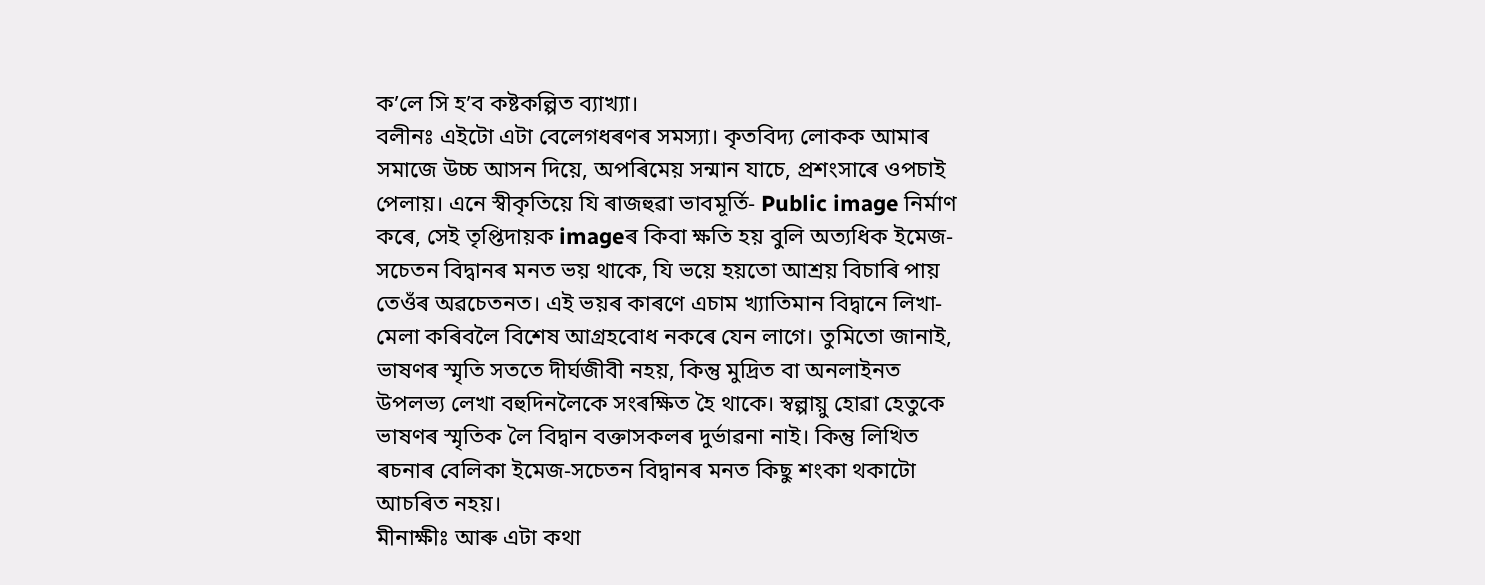ক’লে সি হ’ব কষ্টকল্পিত ব্যাখ্যা।
বলীনঃ এইটো এটা বেলেগধৰণৰ সমস্যা। কৃতবিদ্য লোকক আমাৰ সমাজে উচ্চ আসন দিয়ে, অপৰিমেয় সন্মান যাচে, প্রশংসাৰে ওপচাই পেলায়। এনে স্বীকৃতিয়ে যি ৰাজহুৱা ভাবমূর্তি- Public image নিৰ্মাণ কৰে, সেই তৃপ্তিদায়ক imageৰ কিবা ক্ষতি হয় বুলি অত্যধিক ইমেজ-সচেতন বিদ্বানৰ মনত ভয় থাকে, যি ভয়ে হয়তো আশ্রয় বিচাৰি পায় তেওঁৰ অৱচেতনত। এই ভয়ৰ কাৰণে এচাম খ্যাতিমান বিদ্বানে লিখা-মেলা কৰিবলৈ বিশেষ আগ্রহবোধ নকৰে যেন লাগে। তুমিতো জানাই, ভাষণৰ স্মৃতি সততে দীর্ঘজীবী নহয়, কিন্তু মুদ্রিত বা অনলাইনত উপলভ্য লেখা বহুদিনলৈকে সংৰক্ষিত হৈ থাকে। স্বল্পায়ু হোৱা হেতুকে ভাষণৰ স্মৃতিক লৈ বিদ্বান বক্তাসকলৰ দুৰ্ভাৱনা নাই। কিন্তু লিখিত ৰচনাৰ বেলিকা ইমেজ-সচেতন বিদ্বানৰ মনত কিছু শংকা থকাটো আচৰিত নহয়।
মীনাক্ষীঃ আৰু এটা কথা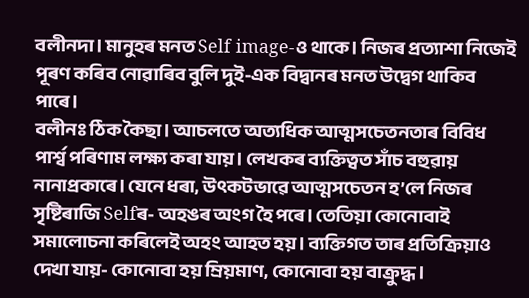বলীনদা। মানুহৰ মনত Self image-ও থাকে। নিজৰ প্ৰত্যাশা নিজেই পূৰণ কৰিব নোৱাৰিব বুলি দুই-এক বিদ্বানৰ মনত উদ্বেগ থাকিব পাৰে।
বলীনঃ ঠিক কৈছা। আচলতে অত্যধিক আত্মসচেতনতাৰ বিবিধ পার্শ্ব পৰিণাম লক্ষ্য কৰা যায়। লেখকৰ ব্যক্তিত্বত সাঁচ বহুৱায় নানাপ্রকাৰে। যেনে ধৰা, উৎকটভাৱে আত্মসচেতন হ’লে নিজৰ সৃষ্টিৰাজি Selfৰ- অহঙৰ অংগ হৈ পৰে। তেতিয়া কোনোবাই সমালোচনা কৰিলেই অহং আহত হয়। ব্যক্তিগত তাৰ প্ৰতিক্রিয়াও দেখা যায়- কোনোবা হয় ম্রিয়মাণ, কোনোবা হয় বাক্রুদ্ধ।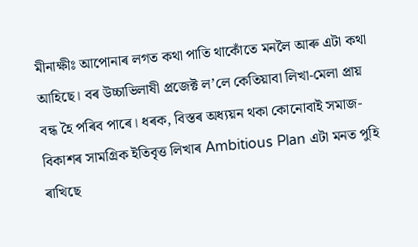মীনাক্ষীঃ আপোনাৰ লগত কথা পাতি থাকোঁতে মনলৈ আৰু এটা কথা আহিছে। বৰ উচ্চাভিলাষী প্রজেক্ট ল’লে কেতিয়াবা লিখা-মেলা প্রায় বন্ধ হৈ পৰিব পাৰে। ধৰক, বিস্তৰ অধ্যয়ন থকা কোনোবাই সমাজ-বিকাশৰ সামগ্রিক ইতিবৃত্ত লিখাৰ Ambitious Plan এটা মনত পুহি ৰাখিছে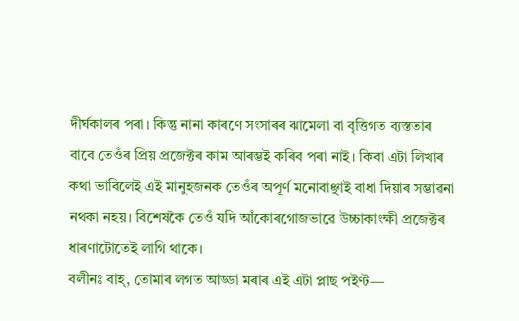দীর্ঘকালৰ পৰা। কিন্তু নানা কাৰণে সংসাৰৰ ঝামেলা বা বৃত্তিগত ব্যস্ততাৰ বাবে তেওঁৰ প্ৰিয় প্ৰজেক্টৰ কাম আৰম্ভই কৰিব পৰা নাই। কিবা এটা লিখাৰ কথা ভাবিলেই এই মানুহজনক তেওঁৰ অপূৰ্ণ মনোবাঞ্ছাই বাধা দিয়াৰ সম্ভাৱনা নথকা নহয়। বিশেষকৈ তেওঁ যদি আঁকোৰগোজভাৱে উচ্চাকাংক্ষী প্রজেক্টৰ ধাৰণাটোতেই লাগি থাকে।
বলীনঃ বাহ্, তোমাৰ লগত আড্ডা মৰাৰ এই এটা প্লাছ পইণ্ট—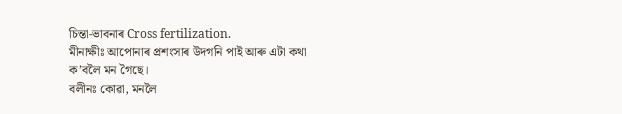চিন্তা-ভাবনাৰ Cross fertilization.
মীনাক্ষীঃ আপোনাৰ প্ৰশংসাৰ উদগনি পাই আৰু এটা কথা ক’বলৈ মন গৈছে।
বলীনঃ কোৱা, মনলৈ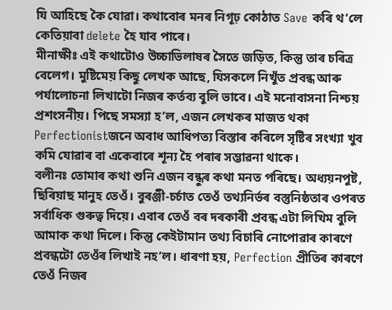যি আহিছে কৈ যোৱা। কথাবোৰ মনৰ নিগূঢ় কোঠাত Save কৰি থ’লে কেতিয়াবা delete হৈ যাব পাৰে।
মীনাক্ষীঃ এই কথাটোও উচ্চাভিলাষৰ সৈতে জড়িত, কিন্তু তাৰ চৰিত্ৰ বেলেগ। মুষ্টিমেয় কিছু লেখক আছে, যিসকলে নিখুঁত প্রবন্ধ আৰু পর্যালোচনা লিখাটো নিজৰ কৰ্তব্য বুলি ভাবে। এই মনোবাসনা নিশ্চয় প্রশংসনীয়। পিছে সমস্যা হ’ল, এজন লেখকৰ মাজত থকা Perfectionistজনে অবাধ আধিপত্য বিস্তাৰ কৰিলে সৃষ্টিৰ সংখ্যা খুব কমি যোৱাৰ বা একেবাৰে শূন্য হৈ পৰাৰ সম্ভাৱনা থাকে।
বলীনঃ তোমাৰ কথা শুনি এজন বন্ধুৰ কথা মনত পৰিছে। অধ্যয়নপুষ্ট, ছিৰিয়াছ মানুহ তেওঁ। বুৰঞ্জী-চৰ্চাত তেওঁ তথ্যনিৰ্ভৰ বস্তুনিষ্ঠতাৰ ওপৰত সৰ্বাধিক গুৰুত্ব দিয়ে। এবাৰ তেওঁ বৰ দৰকাৰী প্ৰবন্ধ এটা লিখিম বুলি আমাক কথা দিলে। কিন্তু কেইটামান তথ্য বিচাৰি নোপোৱাৰ কাৰণে প্ৰবন্ধটো তেওঁৰ লিখাই নহ’ল। ধাৰণা হয়, Perfection প্ৰীতিৰ কাৰণে তেওঁ নিজৰ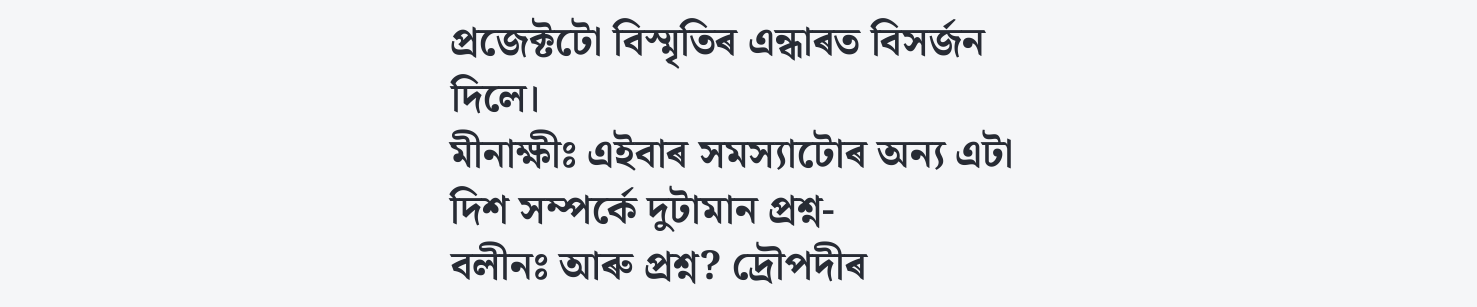প্ৰজেক্টটো বিস্মৃতিৰ এন্ধাৰত বিসর্জন দিলে।
মীনাক্ষীঃ এইবাৰ সমস্যাটোৰ অন্য এটা দিশ সম্পর্কে দুটামান প্রশ্ন-
বলীনঃ আৰু প্ৰশ্ন? দ্রৌপদীৰ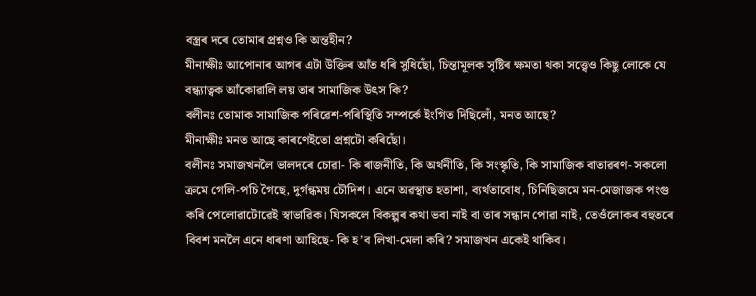বস্ত্ৰৰ দৰে তোমাৰ প্রশ্নও কি অন্তহীন?
মীনাক্ষীঃ আপোনাৰ আগৰ এটা উক্তিৰ আঁত ধৰি সুধিছোঁ, চিন্তামূলক সৃষ্টিৰ ক্ষমতা থকা সত্ত্বেও কিছু লোকে যে বন্ধ্যাত্বক আঁকোৱালি লয় তাৰ সামাজিক উৎস কি?
বলীনঃ তোমাক সামাজিক পৰিৱেশ-পৰিস্থিতি সম্পর্কে ইংগিত দিছিলোঁ, মনত আছে?
মীনাক্ষীঃ মনত আছে কাৰণেইতো প্রশ্নটো কৰিছোঁ।
বলীনঃ সমাজখনলৈ ভালদৰে চোৱা- কি ৰাজনীতি, কি অর্থনীতি, কি সংস্কৃতি, কি সামাজিক বাতাৱৰণ- সকলো ক্রমে গেলি-পচি গৈছে, দুর্গন্ধময় চৌদিশ। এনে অৱস্থাত হতাশা, ব্যর্থতাবোধ, চিনিছিজমে মন-মেজাজক পংগু কৰি পেলোৱাটোৱেই স্বাভাৱিক। যিসকলে বিকল্পৰ কথা ভবা নাই বা তাৰ সন্ধান পোৱা নাই, তেওঁলোকৰ বহুতৰে বিবশ মনলৈ এনে ধাৰণা আহিছে- কি হ’ব লিখা-মেলা কৰি? সমাজখন একেই থাকিব।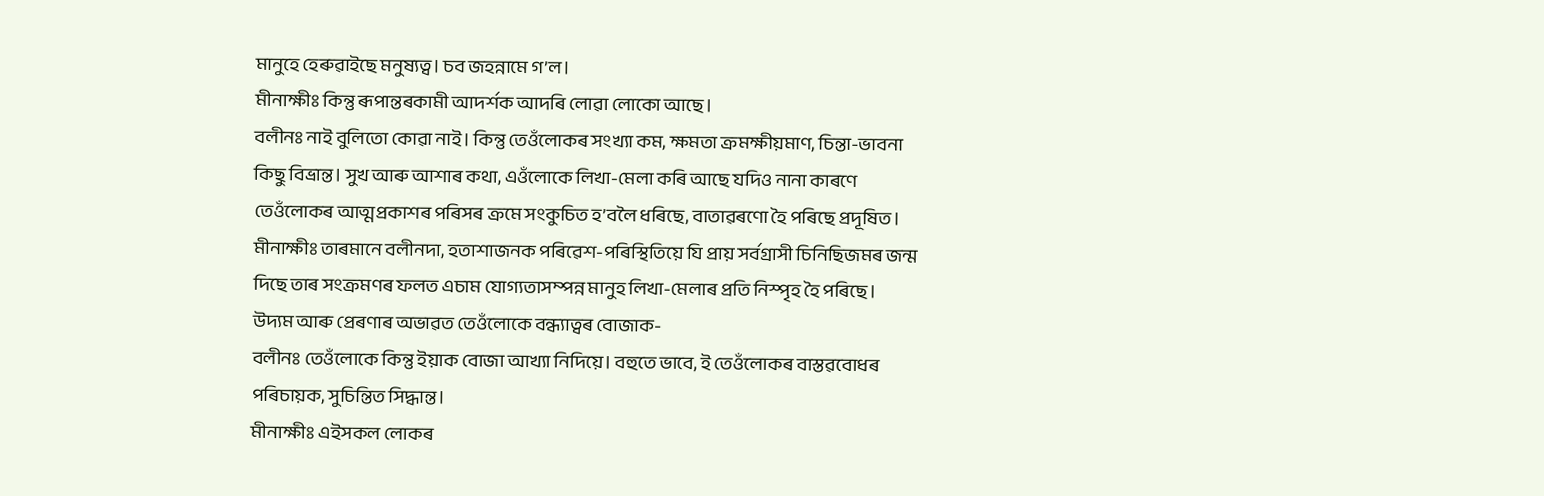মানুহে হেৰুৱাইছে মনুষ্যত্ব। চব জহন্নামে গ’ল।
মীনাক্ষীঃ কিন্তু ৰূপান্তৰকামী আদৰ্শক আদৰি লোৱা লোকো আছে।
বলীনঃ নাই বুলিতো কোৱা নাই। কিন্তু তেওঁলোকৰ সংখ্যা কম, ক্ষমতা ক্রমক্ষীয়মাণ, চিন্তা-ভাবনা কিছু বিভ্রান্ত। সুখ আৰু আশাৰ কথা, এওঁলোকে লিখা-মেলা কৰি আছে যদিও নানা কাৰণে তেওঁলোকৰ আত্মপ্ৰকাশৰ পৰিসৰ ক্ৰমে সংকুচিত হ’বলৈ ধৰিছে, বাতাৱৰণো হৈ পৰিছে প্ৰদূষিত।
মীনাক্ষীঃ তাৰমানে বলীনদা, হতাশাজনক পৰিৱেশ-পৰিস্থিতিয়ে যি প্রায় সর্বগ্রাসী চিনিছিজমৰ জন্ম দিছে তাৰ সংক্ৰমণৰ ফলত এচাম যোগ্যতাসম্পন্ন মানুহ লিখা-মেলাৰ প্ৰতি নিস্পৃহ হৈ পৰিছে। উদ্যম আৰু প্ৰেৰণাৰ অভাৱত তেওঁলোকে বন্ধ্যাত্বৰ বোজাক-
বলীনঃ তেওঁলোকে কিন্তু ইয়াক বোজা আখ্যা নিদিয়ে। বহুতে ভাবে, ই তেওঁলোকৰ বাস্তৱবোধৰ পৰিচায়ক, সুচিন্তিত সিদ্ধান্ত।
মীনাক্ষীঃ এইসকল লোকৰ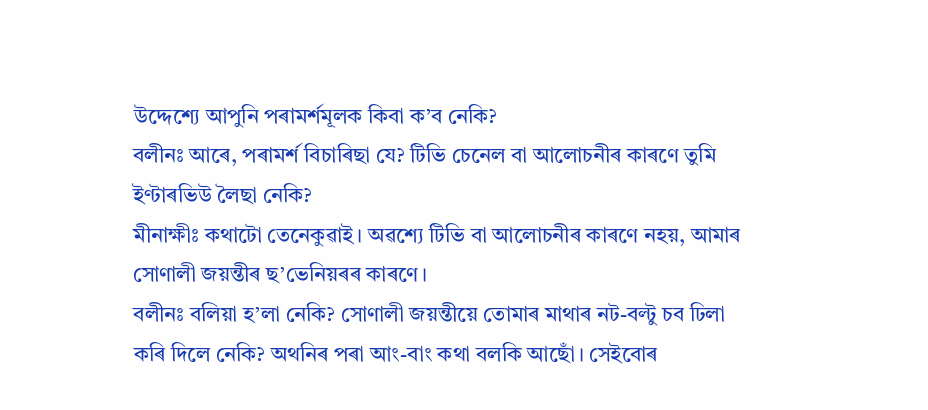উদ্দেশ্যে আপুনি পৰামৰ্শমূলক কিবা ক’ব নেকি?
বলীনঃ আৰে, পৰামৰ্শ বিচাৰিছা যে? টিভি চেনেল বা আলোচনীৰ কাৰণে তুমি ইণ্টাৰভিউ লৈছা নেকি?
মীনাক্ষীঃ কথাটো তেনেকুৱাই। অৱশ্যে টিভি বা আলোচনীৰ কাৰণে নহয়, আমাৰ সোণালী জয়ন্তীৰ ছ’ভেনিয়ৰৰ কাৰণে।
বলীনঃ বলিয়া হ’লা নেকি? সোণালী জয়ন্তীয়ে তোমাৰ মাথাৰ নট-বল্টু চব ঢিলা কৰি দিলে নেকি? অথনিৰ পৰা আং-বাং কথা বলকি আছোঁ। সেইবোৰ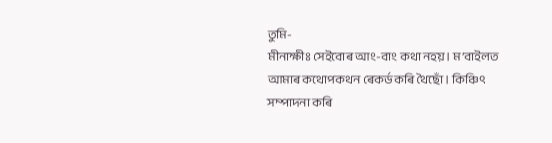তুমি-
মীনাক্ষীঃ সেইবোৰ আং-বাং কথা নহয়। ম’বাইলত আমাৰ কথোপকথন ৰেকৰ্ড কৰি থৈছোঁ। কিঞ্চিৎ সম্পাদনা কৰি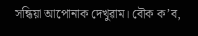সন্ধিয়া আপোনাক দেখুৱাম। বৌক ক’ব,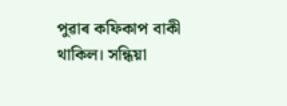পুৱাৰ কফিকাপ বাকী থাকিল। সন্ধিয়া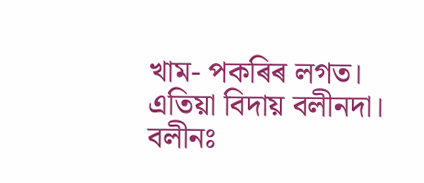খাম- পকৰিৰ লগত। এতিয়া বিদায় বলীনদা।
বলীনঃ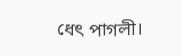ধেৎ পাগলী।